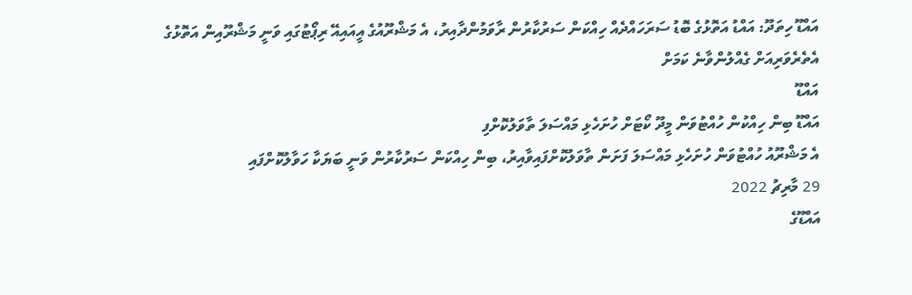އައްޑޫ ހިތަދޫ: އައްޑު އަތޮޅުގެ ބޮޑު ސަރަހައްދެއް ހިއްކަން ސަރުކާރުން ރާވަމުންދާއިރު، އެ މަޝްރޫއުގެ އީއައިއޭ ރިޕޯޓުގައި ވަނީ މަޝްރޫއިން އަތޮޅުގެ އެތެރެވަރިއަށް ގެއްލުންވާނެ ކަމަށް
އައްޑޫ
އައްޑޫ ބިން ހިއްކުން ހުއްޓުވަން މީދޫ ކޯޓަށް ހުށަހެޅި މައްސަލަ ތާވަލުކޮށްފި
އެ މަޝްރޫއު ހުއްޓުވަން ހުށަހެޅި މައްސަލަ ފަށަން ތާވަލުކޮށްފައިވާއިރު، ބިން ހިއްކަން ސަރުކާރުން ވަނީ ބަޔަކާ ހަވާލުކޮށްފައި
29 މާރިޗު 2022
އައްޑޫގެ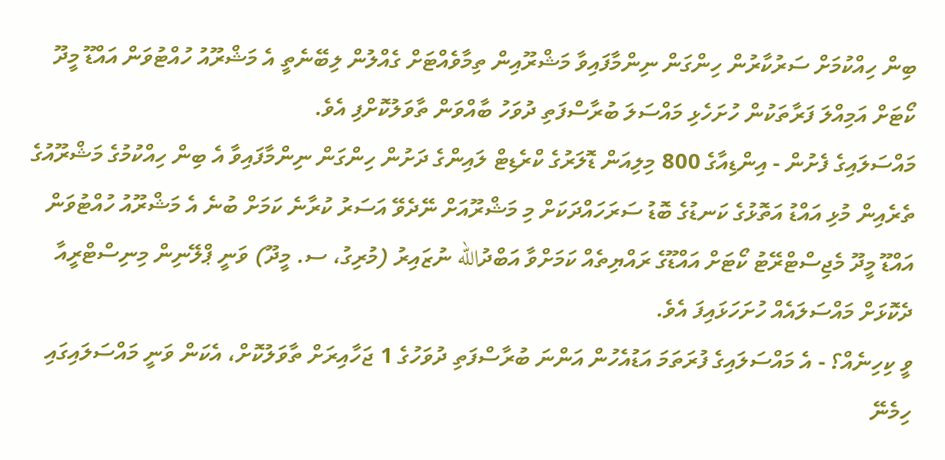ބިން ހިއްކުމަށް ސަރުކާރުން ހިންގަން ނިންމާފައިވާ މަޝްރޫއިން ތިމާވެއްޓަށް ގެއްލުން ލިބޭނެތީ އެ މަޝްރޫއު ހުއްޓުވަން އައްޑޫ މީދޫ ކޯޓަށް އަމިއްލަ ފަރާތަކުން ހުށަހެޅި މައްސަލަ ބުރާސްފަތި ދުވަހު ބާއްވަން ތާވަލުކޮށްފި އެވެ.
މައްސަލައިގެ ފެށުން - އިންޑިއާގެ 800 މިލިއަން ޑޮލަރުގެ ކްރެޑިޓް ލައިންގެ ދަށުން ހިންގަން ނިންމާފައިވާ އެ ބިން ހިއްކުމުގެ މަޝްރޫއުގެ ތެރެއިން މުޅި އައްޑު އަތޮޅުގެ ކަނޑުގެ ބޮޑު ސަރަހައްދަކަށް މި މަޝްރޫއަށް ނޭދެވޭ އަސަރު ކުރާނެ ކަމަށް ބުނެ އެ މަޝްރޫއު ހުއްޓުވަން އައްޑޫ މީދޫ މެޖިސްޓްރޭޓު ކޯޓަށް އައްޑޫގެ ރައްޔިތެއް ކަމަށްވާ އަބްދުالله ނުޒައިރު (މުރިގު، ސ. މީދޫ) ވަނީ ޕްލޭނިން މިނިސްޓްރީއާ ދެކޮޅަށް މައްސަލައެއް ހުށަހަޅައިފަ އެވެ.
ވީ ކިހިނެއް؟ - އެ މައްސަލައިގެ ފުރަތަމަ އަޑުއެހުން އަންނަ ބުރާސްފަތި ދުވަހުގެ 1 ޖަހާއިރަށް ތާވަލުކޮށް، އެކަން ވަނީ މައްސަލައިގައި ހިމެނޭ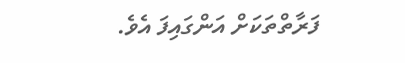ފަރާތްތަކަށް އަންގައިފަ އެވެ.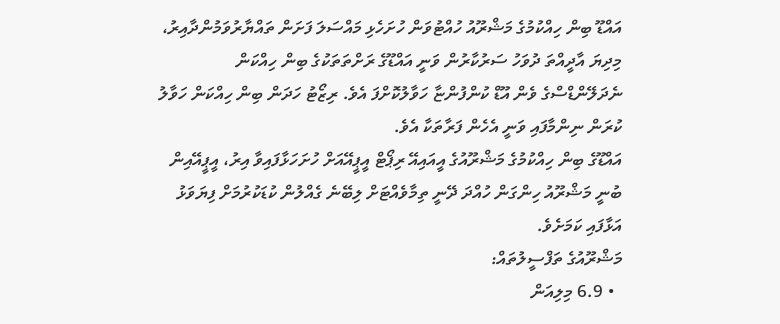އައްޑޫ ބިން ހިއްކުމުގެ މަޝްރޫއު ހުއްޓުވަން ހުށަހެޅި މައްސަލަ ފަށަން ތައްޔާރުވަމުންދާއިރު، މިދިޔަ އާދީއްތަ ދުވަހު ސަރުކާރުން ވަނީ އައްޑޫގެ ރަށްތަތަކުގެ ބިން ހިއްކަން ނެދަލޭންޑްސްގެ ވެން އޫޑް ކުންފުންޏާ ހަވާލުކޮށްފަ އެވެ. ރިޒޯޓު ހަދަން ބިން ހިއްކަން ހަވާލު ކުރަން ނިންމާފައި ވަނީ އެހެން ފަރާތަކާ އެވެ.
އައްޑޫގެ ބިން ހިއްކުމުގެ މަޝްރޫއުގެ އީއައިއޭ ރިޕޯޓް އީޕީއޭއަށް ހުށަހަޅާފައިވާ އިރު، އީޕީއޭއިން ބުނީ މަޝްރޫއު ހިންގަން ހުއްދަ ދޭނީ ތިމާވެއްޓަށް ލިބޭނެ ގެއްލުން ކުޑަކުރުމަށް ފިޔަވަޅު އަޅާފައި ކަމަށެވެ.
މަޝްރޫއުގެ ތަފްސީލުތައް:
  • 6.9 މިލިއަން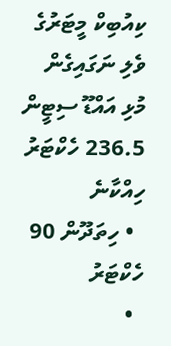ކިއުބިކް މީޓަރުގެ ވެލި ނަގައިގެން މުޅި އައްޑޫ ސިޓީން 236.5 ހެކްޓަރު ހިއްކާނެ
  • ހިތަދޫން 90 ހެކްޓަރު
  •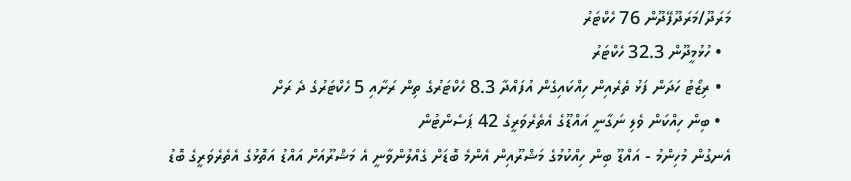މަރަދޫ/މަރަދޫފޭދޫން 76 ހެކްޓަރު
  • ހުޅުމީދޫން 32.3 ހެކްޓަރު
  • ރިޒޯޓު ހަދަން ފަޅު ތެރެއިން ހިއްކައިގެން އުފައްދާ 8.3 ހެކްޓަރުގެ ތިން ރަށާއި 5 ހެކްޓަރުގެ ދެ ރަށް
  • ބިން ހިއްކަން ވެލި ނަގާނީ އައްޑޫގެ އެތެރެވަރީގެ 42 ޕަސެންޓުން
އެނގުން މުހިންމު - އައްޑޫ ބިން ހިއްކުމުގެ މަޝްރޫއިން އެންމެ ބޮޑަށް ގެއްލުންވާނީ އެ މަޝްރޫއަށް އައްޑު އަތޮޅުގެ އެތެރެވަރީގެ ބޮޑު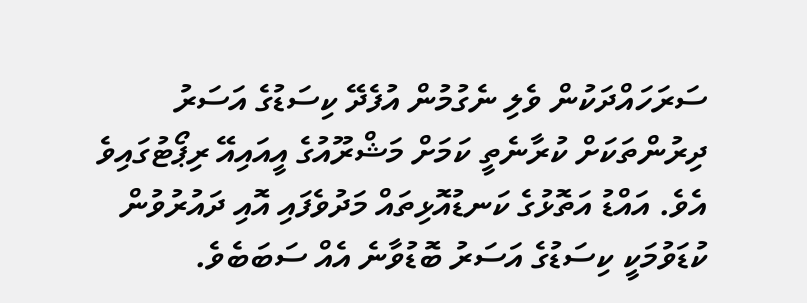ސަރަހައްދަކުން ވެލި ނެގުމުން އުފެދޭ ކިސަޑުގެ އަސަރު ދިރުންތަކަށް ކުރާނެތީ ކަމަށް މަޝްރޫއުގެ އީއައިއޭ ރިޕޯޓުގައިވެ އެވެ. އައްޑު އަތޮޅުގެ ކަނޑުއޮޅިތައް މަދުވެފައި އޮއި ދައުރުވުން ކުޑަވުމަކީ ކިސަޑުގެ އަސަރު ބޮޑުވާނެ އެއް ސަބަބެވެ.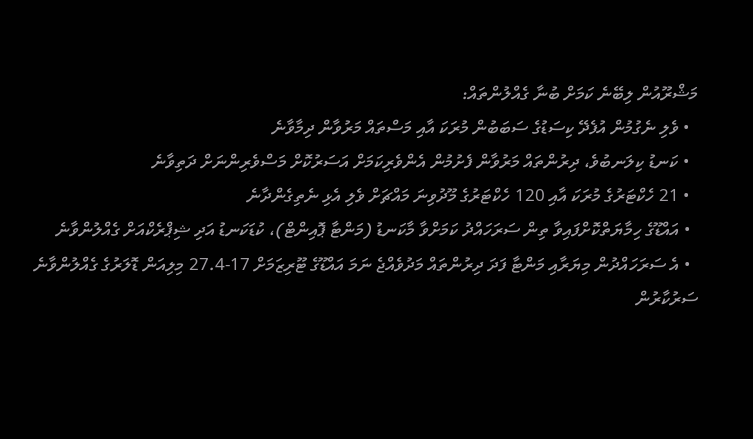މަޝްރޫއުން ލިބޭނެ ކަމަށް ބުނާ ގެއްލުންތައް:
  • ވެލި ނެގުމުން އުފެދޭ ކިސަޑުގެ ސަބަބުން މުރަކަ އާއި މަސްތައް މަރުވާން ދިމާވާނެ
  • ކަނޑު ކިލަނބުވެ، ދިރުންތައް މަރުވާން ފެށުމުން އެންވެރިކަމަށް އަސަރުކޮށް މަސްވެރިންނަށް ދަތިވާނެ
  • 21 ހެކްޓަރުގެ މުރަކަ އާއި 120 ހެކްޓަރުގެ މޫދުވިނަ މައްޗަށް ވެލި އެޅި ނެތިގެންދާނެ
  • އައްޑޫގެ ހިމާޔަތްކޮށްފައިވާ ތިން ސަރަހައްދު ކަމަށްވާ މާކަނޑު (މަންޓާ ޕޮއިންޓް)، ކުޑަކަނޑު އަދި ޝިޕްރެކްއަށް ގެއްލުންވާނެ
  • އެ ސަރަހައްދުން މިޔަރާއި މަންޓާ ފަދަ ދިރުންތައް މަދުވެއްޖެ ނަމަ އައްޑޫގެ ޓޫރިޒަމަށް 17-27.4 މިލިއަން ޑޮލަރުގެ ގެއްލުންވާނެ
ސަރުކާރުން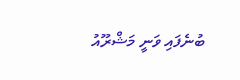ބުނެފައި ވަނީ މަޝްރޫއު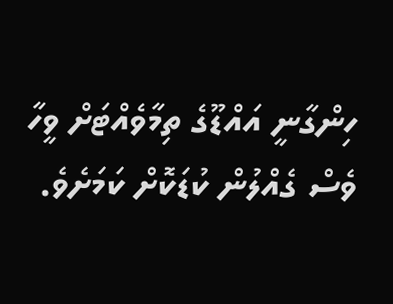ހިންގާނީ އައްޑޫގެ ތިމާވެއްޓަށް ވީހާ ވެސް ގެއްލުން ކުޑަކޮށް ކަމަށެވެ.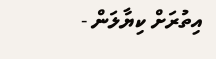އިތުރަށް ކިޔާލަން -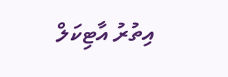އިތުރު އާޓިކަލް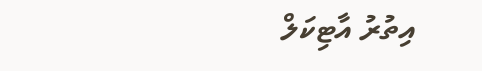އިތުރު އާޓިކަލް